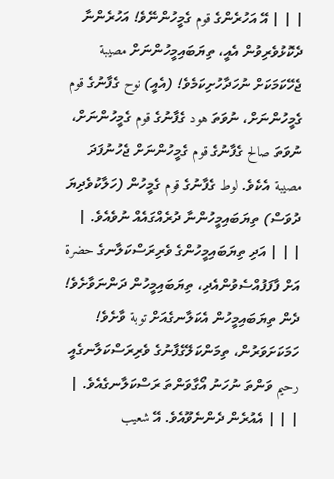| | | އޭ އަހުރެންގެ قوم ގެމީހުންނޭވެ! އަހުރެންނާ ދެކޮޅުވެރިވުން އެއީ، ތިޔަބައިމީހުންނަށް مصيبة ޖެހޭކަމަކަށް ނުހަދާހުށިކަމެވެ! (އެއީ) نوح ގެފާނުގެ قوم ގެމީހުންނަށް، ނުވަތަ هود ގެފާނުގެ قوم ގެމީހުންނަށް، ނުވަތަ صالح ގެފާނުގެ قوم ގެމީހުންނަށް ޖެހުނުފަދަ مصيبة އެކެވެ. لوط ގެފާނުގެ قوم ގެމީހުން (ހަލާކުވެދިޔަ ދުވަސް) ތިޔަބައިމީހުންނާ ދުރެއްގައެއް ނުވެއެވެ. |
| | | އަދި ތިޔަބައިމީހުންގެ ވެރިރަސްކަލާނގެ حضرة އަށް ފާފަފުއްސެވުންއެދި، ތިޔަބައިމީހުން ދަންނަވާށެވެ! ދެން ތިޔަބައިމީހުން އެކަލާނގެއަށް توبة ވާށެވެ! ހަމަކަށަވަރުން، ތިމަންކަލޭގެފާނުގެ ވެރިރަސްކަލާނގެއީ رحيم ވަންތަ ނުހަނު އޯގާވަންތަ ރަސްކަލާނގެއެވެ. |
| | | އެއުރެން ދެންނެވޫއެވެ. އޭ شعيب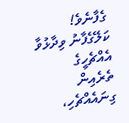ގެފާނެވެ! ކަލޭގެފާނު ވިދާޅުވާ އެއްޗެހީގެ ތެރެއިން ގިނައެއްޗެހި،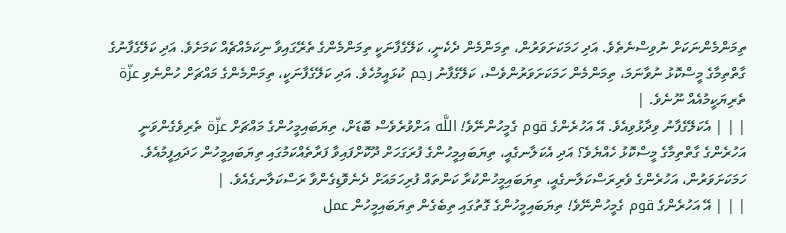ތިމަންމެންނަކަށް ނުވިސްނެތެވެ. އަދި ހަމަކަށަވަރުން، ތިމަންމެން ދެކެނީ، ކަލޭގެފާނަކީ ތިމަންމެންގެ ތެރޭގައިވާ ނިކަމެއްޗެއް ކަމަށެވެ. އަދި ކަލޭގެފާނުގެ ގާތްތިމާގެ މީސްކޮޅު ނުވާނަމަ، ތިމަންމެން ހަމަކަށަވަރުންވެސް، ކަލޭގެފާނު رجم ކުޅައީމުހެވެ. އަދި ކަލޭގެފާނަކީ، ތިމަންމެންގެ މައްޗަށް ހުންނެވި عزّة ތެރިޔަކީމުއެއް ނޫނެވެ. |
| | | އެކަލޭގެފާނު ވިދާޅުވިއެވެ. އޭ އަހުރެންގެ قوم ގެމީހުންނޭވެ! اللَّه އަށްވުރެވެސް ބޮޑަށް، ތިޔަބައިމީހުންގެ މައްޗަށް عزّة ތެރިވެގެންވަނީ އަހުރެންގެ ގާތްތިމާގެ މީސްކޮޅު ހެއްޔެވެ؟ އަދި އެކަލާނގެއީ، ތިޔަބައިމީހުންގެ ފުރަގަހަށް ދޫކޮށްފައިވާ ފަރާތެއްކަމުގައި ތިޔަބައިމީހުން ހަދައިފީމުއެވެ. ހަމަކަށަވަރުން، އަހުރެންގެ ވެރިރަސްކަލާނގެއީ، ތިޔަބައިމީހުންކުރާ ކަންތައް ފުރިހަމައަށް ދެނެވޮޑިގެންވާ ރަސްކަލާނގެއެވެ. |
| | | އޭ އަހުރެންގެ قوم ގެމީހުންނޭވެ! ތިޔަބައިމީހުންގެ ގޮތުގައި ތިބެގެން ތިޔަބައިމީހުން عمل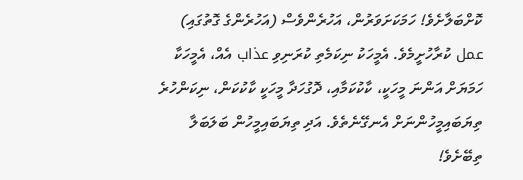ކޮށްބަލާށެވެ! ހަމަކަށަވަރުން، އަހުރެންވެސް (އަހުރެންގެ ގޮތުގައި) عمل ކުރާހުށީމެވެ. އެމީހަކު ނިކަމެތި ކުރަނިވި عذاب އެއް، އެމީހަކާ ހަމަޔަށް އަންނަ މީހަކީ، ކާކުކަމާއި، ދޮގުހަދާ މީހަކީ ކާކުކަން، ނިކަންހުރެ ތިޔަބައިމީހުންނަށް އެނގޭނެތެވެ. އަދި ތިޔަބައިމީހުން ބަލަބަލާ ތިބޭށެވެ!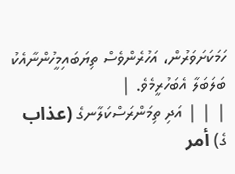ހަމަކަށަވަރުން، އަހުރެންވެސް ތިޔަބައިމީހުންނާއެކު ބަލަބަލާ އެބަހުރީމެވެ. |
| | | އަދި ތިމަންރަސްކަލާނގެ (عذاب ގެ) أمر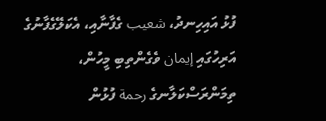ފުޅު އައިހިނދު، شعيب ގެފާނާއި، އެކަލޭގެފާނުގެ އަރިހުގައި إيمان ވެގެންތިބި މީހުން، ތިމަންރަސްކަލާނގެ رحمة ފުޅުން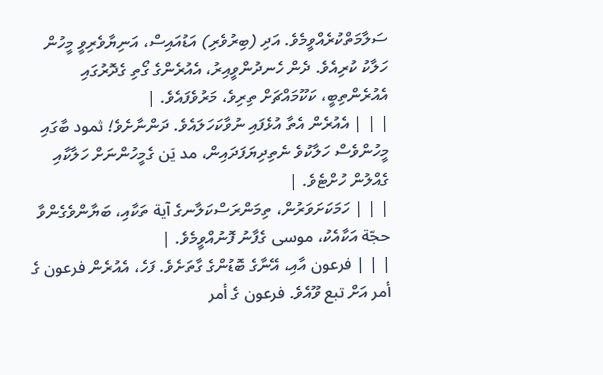ސަލާމަތްކުރެއްވީމެވެ. އަދި (ބިރުވެރި) އަޑުއައިސް، އަނިޔާވެރިވީ މީހުން ހަލާކު ކުރިއެވެ. ދެން ހެނދުންވީއިރު، އެއުރެންގެ ގޯތި ގެދޮރުގައި އެއުރެންތިބީ، ކަކޫމައްޗަށް ތިރިވެ، މަރުވެފައެވެ. |
| | | އެއުރެން އެތާ އުޅެފައި ނުވާކަހަލައެވެ. ދަންނާށެވެ! ثمود ބާގައި މީހުންވެސް ހަލާކުވެ ނެތިދިޔަފަދައިން، مد يَن ގެމީހުންނަށް ހަލާކާއި ގެއްލުން ހުށްޓެވެ. |
| | | ހަމަކަށަވަރުން، ތިމަންރަސްކަލާނގެ آية ތަކާއި، ބަޔާންވެގެންވާ حجّة އަކާއެކު، موسى ގެފާނު ފޮނުއްވީމެވެ. |
| | | فرعون އާއި، އޭނާގެ ބޮޑުންގެ ގާތަށެވެ. ފަހެ، އެއުރެން فرعون ގެ أمر އަށް تبع ވޫއެވެ. فرعون ގެ أمر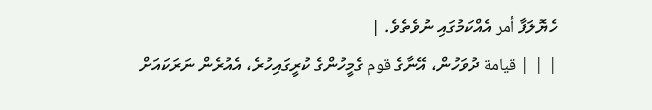ހެޔޮލަފާ أمر އެއްކަމުގައި ނުވެތެވެ. |
| | | قيامة ދުވަހުން، އޭނާގެ قوم ގެމީހުންގެ ކުރީގައިހުރެ، އެއުރެން ނަރަކައަށް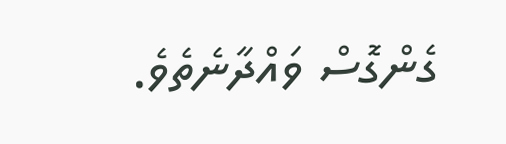ގެންގޮސް ވައްދާނެތެވެ.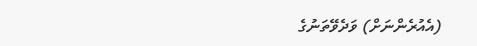(އެއުރެންނަށް) ވަދެވޭތަނުގެ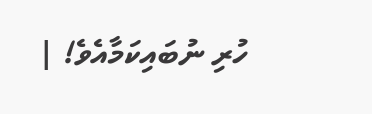ހުރި ނުބައިކަމާއެވެ! |